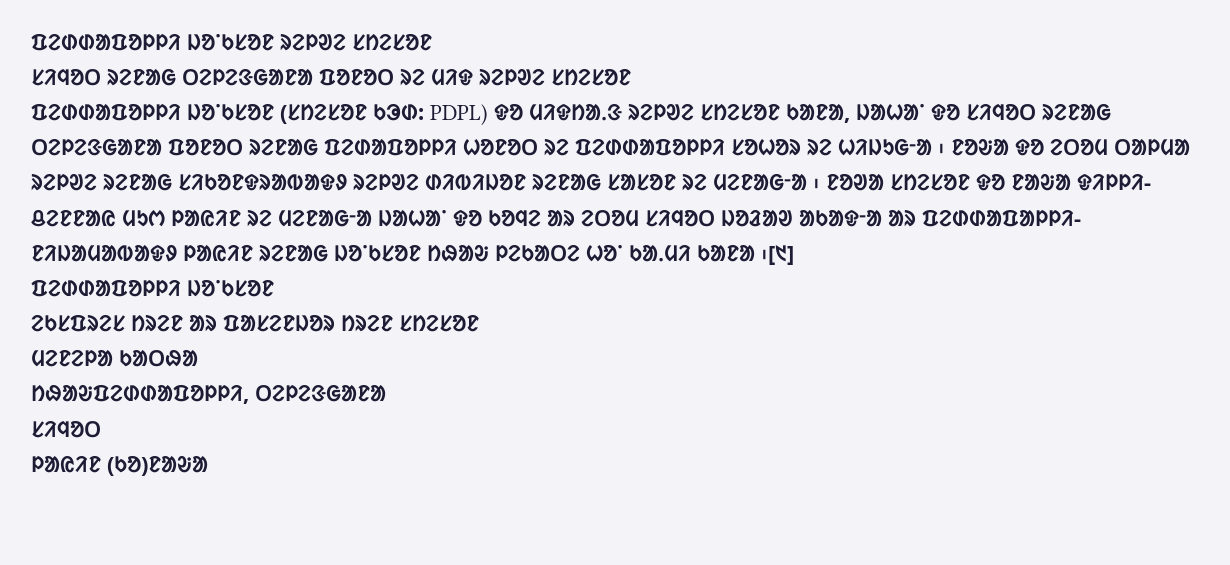ᱯᱮᱰᱰᱟᱯᱚᱞᱞᱤ ᱡᱚᱸᱠᱥᱚᱱ ᱨᱮᱞᱣᱮ ᱥᱴᱮᱥᱚᱱ
ᱥᱤᱧᱚᱛ ᱨᱮᱱᱟᱜ ᱛᱮᱞᱮᱝᱜᱟᱱᱟ ᱯᱚᱱᱚᱛ ᱨᱮ ᱢᱤᱫ ᱨᱮᱞᱣᱮ ᱥᱴᱮᱥᱚᱱ
ᱯᱮᱰᱰᱟᱯᱚᱞᱞᱤ ᱡᱚᱸᱠᱥᱚᱱ (ᱥᱴᱮᱥᱚᱱ ᱠᱳᱰ: PDPL) ᱫᱚ ᱢᱤᱫᱴᱟᱹᱝ ᱨᱮᱞᱣᱮ ᱥᱴᱮᱥᱚᱱ ᱠᱟᱱᱟ, ᱡᱟᱦᱟᱸ ᱫᱚ ᱥᱤᱧᱚᱛ ᱨᱮᱱᱟᱜ ᱛᱮᱞᱮᱝᱜᱟᱱᱟ ᱯᱚᱱᱚᱛ ᱨᱮᱱᱟᱜ ᱯᱮᱰᱟᱯᱚᱞᱞᱤ ᱦᱚᱱᱚᱛ ᱨᱮ ᱯᱮᱰᱰᱟᱯᱚᱞᱞᱤ ᱥᱚᱦᱚᱨ ᱨᱮ ᱦᱤᱡᱩᱜᱼᱟ ᱾ ᱱᱚᱶᱟ ᱫᱚ ᱮᱛᱚᱢ ᱛᱟᱞᱢᱟ ᱨᱮᱞᱣᱮ ᱨᱮᱱᱟᱜ ᱥᱤᱠᱚᱱᱫᱨᱟᱵᱟᱫᱽ ᱨᱮᱞᱣᱮ ᱰᱤᱵᱤᱡᱚᱱ ᱨᱮᱱᱟᱜ ᱥᱟᱥᱚᱱ ᱨᱮ ᱢᱮᱱᱟᱜᱼᱟ ᱾ ᱱᱚᱣᱟ ᱥᱴᱮᱥᱚᱱ ᱫᱚ ᱱᱟᱶᱟ ᱫᱤᱞᱞᱤ-ᱪᱮᱱᱱᱟᱭ ᱢᱩᱬ ᱞᱟᱭᱤᱱ ᱨᱮ ᱢᱮᱱᱟᱜᱼᱟ ᱡᱟᱦᱟᱸ ᱫᱚ ᱠᱚᱧᱮ ᱟᱨ ᱮᱛᱚᱢ ᱥᱤᱧᱚᱛ ᱡᱚᱲᱟᱣ ᱟᱠᱟᱫᱼᱟ ᱟᱨ ᱯᱮᱰᱰᱟᱯᱟᱞᱞᱤ-ᱱᱤᱡᱟᱢᱟᱵᱟᱫᱽ ᱞᱟᱭᱤᱱ ᱨᱮᱱᱟᱜ ᱡᱚᱸᱠᱥᱚᱱ ᱴᱷᱟᱶ ᱞᱮᱠᱟᱛᱮ ᱦᱚᱸ ᱠᱟᱹᱢᱤ ᱠᱟᱱᱟ ᱾[᱑]
ᱯᱮᱰᱰᱟᱯᱚᱞᱞᱤ ᱡᱚᱸᱠᱥᱚᱱ
ᱮᱠᱥᱯᱨᱮᱥ ᱴᱨᱮᱱ ᱟᱨ ᱯᱟᱥᱮᱱᱡᱚᱨ ᱴᱨᱮᱱ ᱥᱴᱮᱥᱚᱱ
ᱢᱮᱱᱮᱞᱟ ᱠᱟᱛᱷᱟ
ᱴᱷᱟᱶᱯᱮᱰᱰᱟᱯᱚᱞᱞᱤ, ᱛᱮᱞᱮᱝᱜᱟᱱᱟ
ᱥᱤᱧᱚᱛ
ᱞᱟᱭᱤᱱ (ᱠᱚ)ᱱᱟᱶᱟ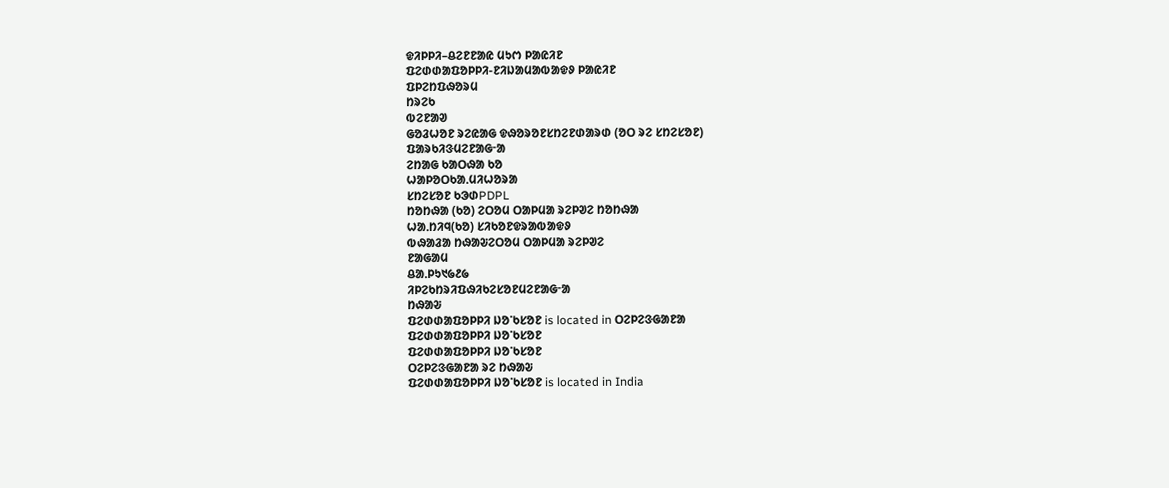ᱫᱤᱞᱞᱤ–ᱪᱮᱱᱱᱟᱭ ᱢᱩᱬ ᱞᱟᱭᱤᱱ
ᱯᱮᱰᱰᱟᱯᱚᱞᱞᱤ-ᱱᱤᱡᱟᱢᱟᱵᱟᱫᱽ ᱞᱟᱭᱤᱱ
ᱯᱞᱮᱴᱯᱷᱚᱨᱢ
ᱴᱨᱮᱠ
ᱵᱮᱱᱟᱣ
ᱜᱚᱲᱦᱚᱱ ᱨᱮᱭᱟᱜ ᱫᱷᱚᱨᱚᱱᱥᱴᱮᱱᱰᱟᱨᱰ (ᱚᱛ ᱨᱮ ᱥᱴᱮᱥᱚᱱ)
ᱯᱟᱨᱠᱤᱝᱢᱮᱱᱟᱜᱼᱟ
ᱮᱴᱟᱜ ᱠᱟᱛᱷᱟ ᱠᱚ
ᱦᱟᱞᱚᱛᱠᱟᱹᱢᱤᱦᱚᱨᱟ
ᱥᱴᱮᱥᱚᱱ ᱠᱳᱰPDPL
ᱴᱚᱴᱷᱟ (ᱠᱚ) ᱮᱛᱚᱢ ᱛᱟᱞᱢᱟ ᱨᱮᱞᱣᱮ ᱴᱚᱴᱷᱟ
ᱦᱟᱹᱴᱤᱧ(ᱠᱚ) ᱥᱤᱠᱚᱱᱫᱨᱟᱵᱟᱫᱽ
ᱵᱷᱟᱲᱟ ᱴᱷᱟᱶᱮᱛᱚᱢ ᱛᱟᱞᱢᱟ ᱨᱮᱞᱣᱮ
ᱱᱟᱜᱟᱢ
ᱪᱟᱹᱞᱩ᱑᱙᱒᱙
ᱤᱞᱮᱠᱴᱨᱤᱯᱷᱤᱠᱮᱥᱚᱱᱢᱮᱱᱟᱜᱼᱟ
ᱴᱷᱟᱶ
ᱯᱮᱰᱰᱟᱯᱚᱞᱞᱤ ᱡᱚᱸᱠᱥᱚᱱ is located in ᱛᱮᱞᱮᱝᱜᱟᱱᱟ
ᱯᱮᱰᱰᱟᱯᱚᱞᱞᱤ ᱡᱚᱸᱠᱥᱚᱱ
ᱯᱮᱰᱰᱟᱯᱚᱞᱞᱤ ᱡᱚᱸᱠᱥᱚᱱ
ᱛᱮᱞᱮᱝᱜᱟᱱᱟ ᱨᱮ ᱴᱷᱟᱶ
ᱯᱮᱰᱰᱟᱯᱚᱞᱞᱤ ᱡᱚᱸᱠᱥᱚᱱ is located in India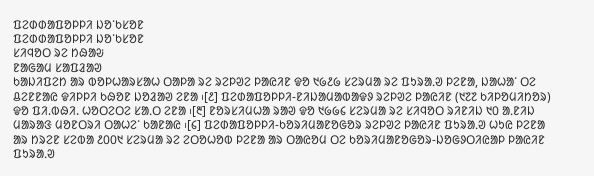ᱯᱮᱰᱰᱟᱯᱚᱞᱞᱤ ᱡᱚᱸᱠᱥᱚᱱ
ᱯᱮᱰᱰᱟᱯᱚᱞᱞᱤ ᱡᱚᱸᱠᱥᱚᱱ
ᱥᱤᱧᱚᱛ ᱨᱮ ᱴᱷᱟᱶ
ᱱᱟᱜᱟᱢ ᱥᱟᱯᱲᱟᱣ
ᱠᱟᱡᱤᱯᱮᱴ ᱟᱨ ᱵᱚᱞᱦᱟᱨᱥᱟᱦ ᱛᱟᱞᱟ ᱨᱮ ᱨᱮᱞᱣᱮ ᱞᱟᱭᱤᱱ ᱫᱚ ᱑᱙᱒᱙ ᱥᱮᱨᱢᱟ ᱨᱮ ᱯᱩᱨᱟᱹᱣ ᱞᱮᱱᱟ, ᱡᱟᱦᱟᱸ ᱛᱮ ᱪᱮᱱᱱᱟᱭ ᱫᱤᱞᱞᱤ ᱠᱷᱚᱱ ᱡᱚᱲᱟᱣ ᱮᱱᱟ ᱾[᱒] ᱯᱮᱰᱟᱯᱚᱞᱞᱤ-ᱱᱤᱡᱟᱢᱟᱵᱟᱫᱽ ᱨᱮᱞᱣᱮ ᱞᱟᱭᱤᱱ (᱑᱗᱗ ᱠᱤᱞᱚᱢᱤᱴᱚᱨ) ᱫᱚ ᱯᱤ.ᱵᱷᱤ. ᱦᱚᱛᱮᱛᱮ ᱥᱟᱹᱛ ᱮᱱᱟ ᱾[᱓] ᱱᱚᱨᱥᱤᱢᱦᱟ ᱨᱟᱣ ᱫᱚ ᱑᱙᱙᱔ ᱥᱮᱨᱢᱟ ᱨᱮ ᱥᱤᱧᱚᱛ ᱨᱤᱱᱤᱡ ᱑᱐ ᱟᱹᱱᱤᱡ ᱢᱟᱨᱟᱝ ᱢᱚᱱᱛᱨᱤ ᱛᱟᱦᱮᱸ ᱠᱟᱱᱟᱭ ᱾[᱔] ᱯᱮᱰᱟᱯᱚᱞᱞᱤ-ᱠᱚᱨᱤᱢᱟᱱᱚᱜᱚᱨ ᱨᱮᱞᱣᱮ ᱞᱟᱭᱤᱱ ᱯᱩᱨᱟᱹᱣ ᱦᱩᱭ ᱞᱮᱱᱟ ᱟᱨ ᱴᱨᱮᱱ ᱥᱮᱵᱟ ᱒᱐᱐᱑ ᱥᱮᱨᱢᱟ ᱨᱮ ᱮᱛᱚᱦᱚᱵ ᱞᱮᱱᱟ ᱟᱨ ᱛᱟᱭᱚᱢ ᱛᱮ ᱠᱚᱨᱤᱢᱟᱱᱚᱜᱚᱨ-ᱡᱚᱜᱽᱛᱤᱭᱟᱞ ᱞᱟᱭᱤᱱ ᱯᱩᱨᱟᱹᱣ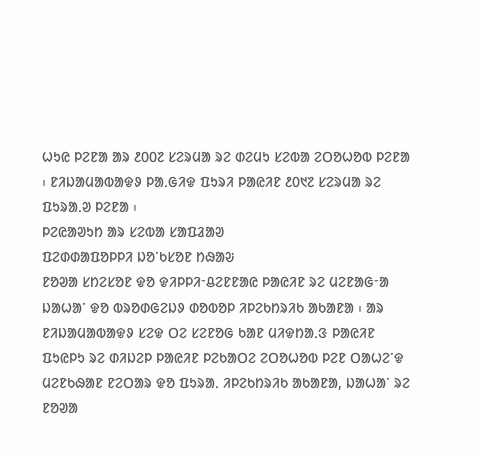ᱦᱩᱭ ᱞᱮᱱᱟ ᱟᱨ ᱒᱐᱐᱗ ᱥᱮᱨᱢᱟ ᱨᱮ ᱰᱮᱢᱩ ᱥᱮᱵᱟ ᱮᱛᱚᱦᱚᱵ ᱞᱮᱱᱟ ᱾ ᱱᱤᱡᱟᱢᱟᱵᱟᱫᱽ ᱞᱟᱹᱜᱤᱫ ᱯᱩᱨᱤ ᱞᱟᱭᱤᱱ ᱒᱐᱑᱗ ᱥᱮᱨᱢᱟ ᱨᱮ ᱯᱩᱨᱟᱹᱣ ᱞᱮᱱᱟ ᱾
ᱞᱮᱭᱟᱣᱩᱴ ᱟᱨ ᱥᱮᱵᱟ ᱥᱟᱯᱲᱟᱣ
ᱯᱮᱰᱰᱟᱯᱚᱞᱞᱤ ᱡᱚᱸᱠᱥᱚᱱ ᱴᱷᱟᱶ
ᱱᱚᱣᱟ ᱥᱴᱮᱥᱚᱱ ᱫᱚ ᱫᱤᱞᱞᱤᱼᱪᱮᱱᱱᱟᱭ ᱞᱟᱭᱤᱱ ᱨᱮ ᱢᱮᱱᱟᱜᱼᱟ ᱡᱟᱦᱟᱸ ᱫᱚ ᱵᱨᱚᱰᱜᱮᱡᱽ ᱰᱚᱵᱚᱞ ᱤᱞᱮᱠᱴᱨᱤᱠ ᱟᱠᱟᱱᱟ ᱾ ᱟᱨ ᱱᱤᱡᱟᱢᱟᱵᱟᱫᱽ ᱥᱮᱫ ᱛᱮ ᱥᱮᱱᱚᱜ ᱠᱟᱱ ᱢᱤᱫᱴᱟᱹᱝ ᱞᱟᱭᱤᱱ ᱯᱩᱭᱞᱩ ᱨᱮ ᱰᱤᱡᱮᱞ ᱞᱟᱭᱤᱱ ᱞᱮᱠᱟᱛᱮ ᱮᱛᱚᱦᱚᱵ ᱞᱮᱱ ᱛᱟᱦᱮᱸᱫ ᱢᱮᱱᱠᱷᱟᱱ ᱱᱮᱛᱟᱨ ᱫᱚ ᱯᱩᱨᱟᱹ ᱤᱞᱮᱠᱴᱨᱤᱠ ᱟᱠᱟᱱᱟ, ᱡᱟᱦᱟᱸ ᱨᱮ ᱱᱚᱣᱟ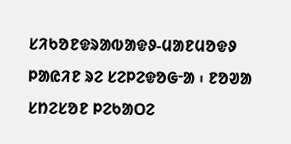ᱥᱤᱠᱚᱱᱫᱨᱟᱵᱟᱫᱽ-ᱢᱟᱱᱢᱚᱫᱽ ᱞᱟᱭᱤᱱ ᱨᱮ ᱥᱮᱞᱮᱫᱚᱜᱼᱟ ᱾ ᱱᱚᱣᱟ ᱥᱴᱮᱥᱚᱱ ᱞᱮᱠᱟᱛᱮ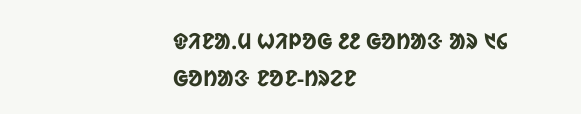ᱫᱤᱱᱟᱹᱢ ᱦᱤᱞᱚᱜ ᱒᱒ ᱜᱚᱴᱟᱝ ᱟᱨ ᱑᱔ ᱜᱚᱴᱟᱝ ᱱᱚᱱ-ᱴᱨᱮᱱ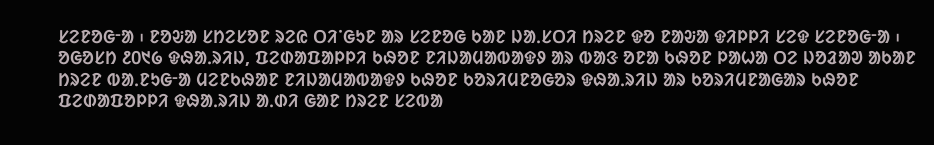ᱥᱮᱱᱚᱜᱼᱟ ᱾ ᱱᱚᱶᱟ ᱥᱴᱮᱥᱚᱱ ᱨᱮᱭ ᱛᱤᱸᱜᱩᱱ ᱟᱨ ᱥᱮᱱᱚᱜ ᱠᱟᱱ ᱡᱟᱹᱥᱛᱤ ᱴᱨᱮᱱ ᱫᱚ ᱱᱟᱶᱟ ᱫᱤᱞᱞᱤ ᱥᱮᱫ ᱥᱮᱱᱚᱜᱼᱟ ᱾ ᱚᱜᱚᱥᱴ ᱒᱐᱑᱙ ᱫᱷᱟᱹᱨᱤᱡ, ᱯᱮᱰᱟᱯᱟᱞᱞᱤ ᱠᱷᱚᱱ ᱱᱤᱡᱟᱢᱟᱵᱟᱫᱽ ᱟᱨ ᱵᱟᱝ ᱚᱱᱟ ᱠᱷᱚᱱ ᱞᱟᱦᱟ ᱛᱮ ᱡᱚᱲᱟᱣ ᱟᱠᱟᱱ ᱴᱨᱮᱱ ᱵᱟᱹᱱᱩᱜᱼᱟ ᱢᱮᱱᱠᱷᱟᱱ ᱱᱤᱡᱟᱢᱟᱵᱟᱫᱽ ᱠᱷᱚᱱ ᱠᱚᱨᱤᱢᱱᱚᱜᱚᱨ ᱫᱷᱟᱹᱨᱤᱡ ᱟᱨ ᱠᱚᱨᱤᱢᱱᱟᱜᱟᱨ ᱠᱷᱚᱱ ᱯᱮᱰᱟᱯᱚᱞᱞᱤ ᱫᱷᱟᱹᱨᱤᱡ ᱟᱹᱰᱤ ᱜᱟᱱ ᱴᱨᱮᱱ ᱥᱮᱵᱟ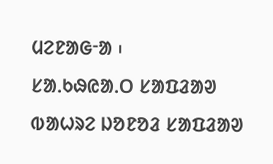ᱢᱮᱱᱟᱜᱼᱟ ᱾
ᱥᱟᱹᱠᱷᱭᱟᱹᱛ ᱥᱟᱯᱲᱟᱣ
ᱵᱟᱦᱨᱮ ᱡᱚᱱᱚᱲ ᱥᱟᱯᱲᱟᱣ